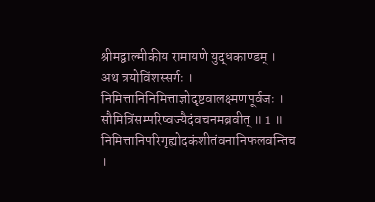श्रीमद्वाल्मीकीय रामायणे युद्धकाण्डम् ।
अथ त्रयोविंशस्सर्गः ।
निमित्तानिनिमित्ताज्ञोदृष्टवालक्ष्मणपूर्वजः ।
सौमित्रिंसम्परिष्वज्यैदंवचनमब्रवीत् ॥ 1 ॥
निमित्तानिपरिगृह्योदकंशीतंवनानिफलवन्तिच ।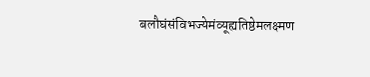बलौघंसंविभज्येमंव्यूह्यतिष्ठेमलक्ष्मण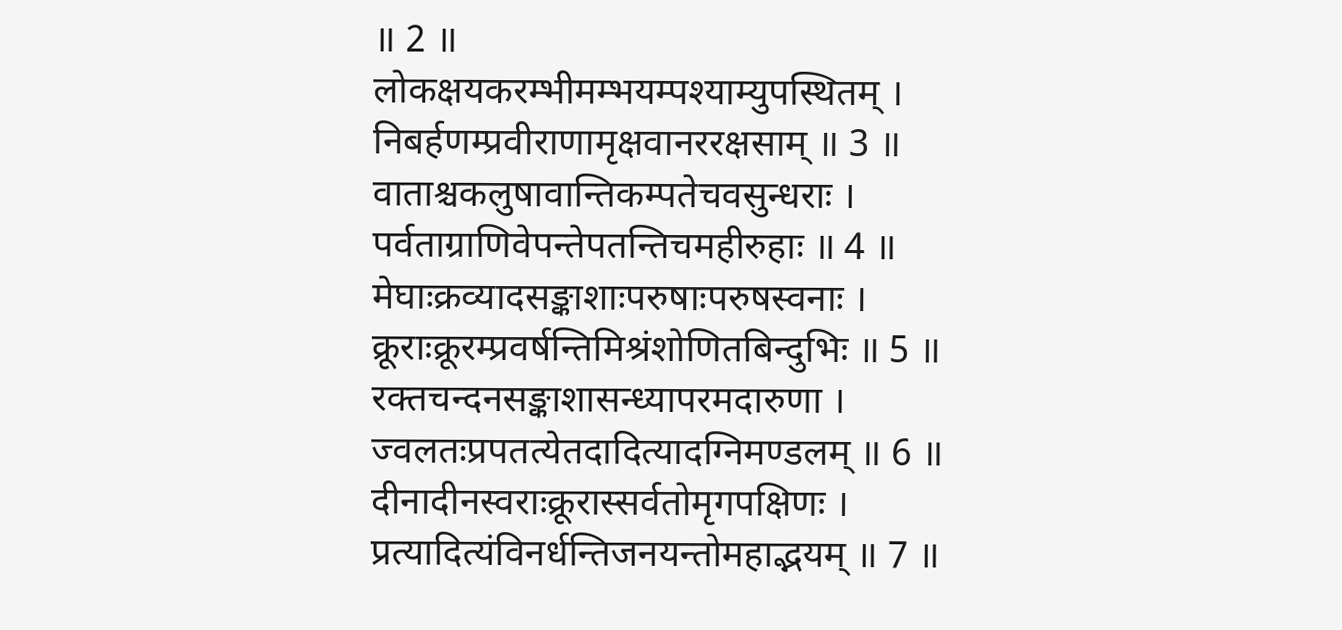॥ 2 ॥
लोकक्षयकरम्भीमम्भयम्पश्याम्युपस्थितम् ।
निबर्हणम्प्रवीराणामृक्षवानररक्षसाम् ॥ 3 ॥
वाताश्चकलुषावान्तिकम्पतेचवसुन्धराः ।
पर्वताग्राणिवेपन्तेपतन्तिचमहीरुहाः ॥ 4 ॥
मेघाःक्रव्यादसङ्काशाःपरुषाःपरुषस्वनाः ।
क्रूराःक्रूरम्प्रवर्षन्तिमिश्रंशोणितबिन्दुभिः ॥ 5 ॥
रक्तचन्दनसङ्काशासन्ध्यापरमदारुणा ।
ज्वलतःप्रपतत्येतदादित्यादग्निमण्डलम् ॥ 6 ॥
दीनादीनस्वराःक्रूरास्सर्वतोमृगपक्षिणः ।
प्रत्यादित्यंविनर्धन्तिजनयन्तोमहाद्भयम् ॥ 7 ॥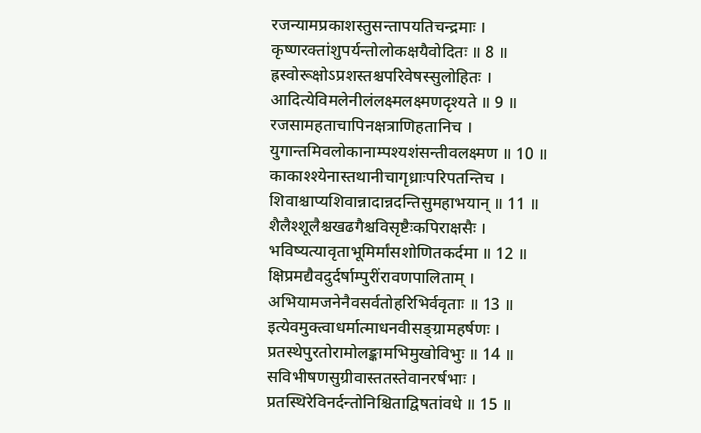रजन्यामप्रकाशस्तुसन्तापयतिचन्द्रमाः ।
कृष्णरक्तांशुपर्यन्तोलोकक्षयैवोदितः ॥ 8 ॥
ह्रस्वोरूक्षोऽप्रशस्तश्चपरिवेषस्सुलोहितः ।
आदित्येविमलेनीलंलक्ष्मलक्ष्मणदृश्यते ॥ 9 ॥
रजसामहताचापिनक्षत्राणिहतानिच ।
युगान्तमिवलोकानाम्पश्यशंसन्तीवलक्ष्मण ॥ 10 ॥
काकाश्श्येनास्तथानीचागृध्राःपरिपतन्तिच ।
शिवाश्चाप्यशिवान्नादान्नदन्तिसुमहाभयान् ॥ 11 ॥
शैलैश्शूलैश्चखढगैश्चविसृष्टैःकपिराक्षसैः ।
भविष्यत्यावृताभूमिर्मांसशोणितकर्दमा ॥ 12 ॥
क्षिप्रमद्यैवदुर्दर्षाम्पुरींरावणपालिताम् ।
अभियामजनेनैवसर्वतोहरिभिर्ववृताः ॥ 13 ॥
इत्येवमुक्त्वाधर्मात्माधनवीसङ्ग्रामहर्षणः ।
प्रतस्थेपुरतोरामोलङ्कामभिमुखोविभुः ॥ 14 ॥
सविभीषणसुग्रीवास्ततस्तेवानरर्षभाः ।
प्रतस्थिरेविनर्दन्तोनिश्चिताद्विषतांवधे ॥ 15 ॥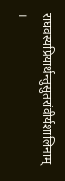राघवस्यप्रियार्थन्तुसुतरांवीर्यशालिनाम् ।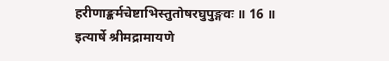हरीणाङ्कर्मचेष्टाभिस्तुतोषरघुपुङ्गवः ॥ 16 ॥
इत्यार्षे श्रीमद्रामायणे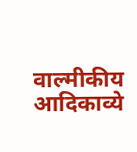वाल्मीकीय आदिकाव्ये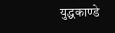युद्धकाण्डे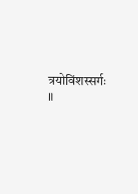त्रयोविंशस्सर्गः ॥